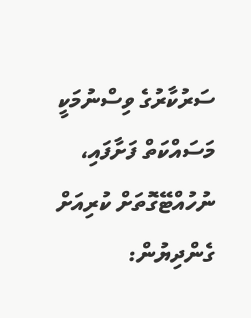ސަރުކާރުގެ ވިސްނުމަކީ މަސައްކަތް ފަށާފައި، ނުހުއްޓޭގޮތަށް ކުރިއަށް ގެންދިޔުން: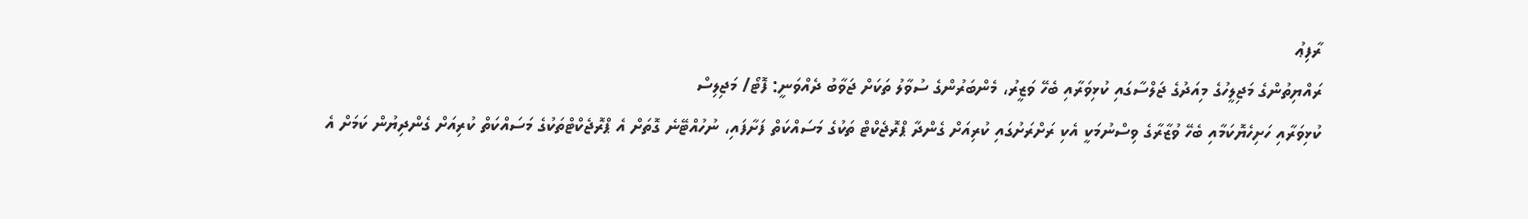ރާފިޢު
ރައްޔިތުންގެ މަޖިލީހުގެ މިއަދުގެ ޖަލްސާގައި ކުޅިވަރާއި ބެހޭ ވަޒީރު، މެންބަރުންގެ ސުވާލު ތަކަށް ޖަވާބު ދެއްވަނީ: ފޮޓޯ/ މަޖިލިސް
ކުޅިވަރާއި ހަށިހެޔޮކަމާއި ބެހޭ ވުޒާރާގެ ވިސްނުމަކީ އެކި ރަށްރަށުގައި ކުރިއަށް ގެންދާ ޕްރޮޖެކްޓް ތަކުގެ މަސައްކަތް ފަށާފައި، ނުހުއްޓޭނެ ގޮތަށް އެ ޕްރޮޖެކްޓްތަކުގެ މަސައްކަތް ކުރިއަށް ގެންދިޔުން ކަމަށް އެ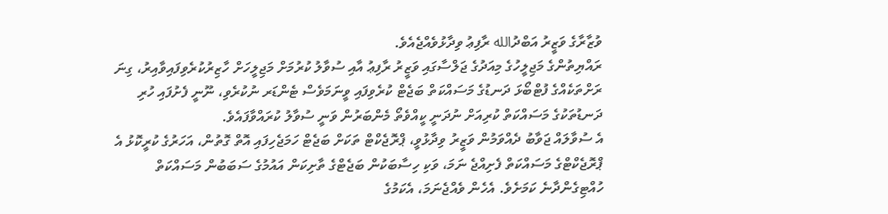ވުޒާރާގެ ވަޒީރު އަބްދުالله ރާފިޢު ވިދާޅުވެއްޖެއެވެ.
ރައްޔިތުންގެ މަޖިލީހުގެ މިއަދުގެ ޖަލްސާގައި ވަޒީރު ރާފިޢު އާއި ސުވާލު ކުރުމަށް މަޖިލީހަށް ހާޒިރުކުރެވިފައިވާއިރު، ގިނަ ރަށްތަކެއްގެ ފުޓްބޯޅަ ދަނޑުގެ މަސައްކަތް ބަޖެޓް ކުރެވިފައި ވީނަމަވެސް ޓެންޑަރ ނުކުރެވި، ނޫނީ ފެށުފައި ހުރި ދަނޑުތަކުގެ މަސައްކަތް ކުރިއަށް ނުދަނީ ކީއްވެތޯ މެންބަރުން ވަނީ ސުވާލު ކުރައްވާފައެވެ.
އެ ސުވާލައް ޖަވާބު ދެއްވަމުން ވަޒީރު ވިދާޅުވީ، ޕްރޮޖެކްޓް ތަކަށް ބަޖެޓް ހަމަޖެހިފައި އޮތް ގޮތުން، އަހަރުގެ ކުރީކޮޅު އެ ޕްރޮޖެކްޓްގެ މަސައްކަތް ފެށިއްޖެ ނަމަ، ވަކި ހިސާބަކުން ބަޖެޓްގެ ތާށިކަން އައުމުގެ ސަބަބުން މަސައްކަތް ހުއްޓިގެންދާނެ ކަމަށެވެ. އެހެން ވެއްޖެނަމަ، އެކަމުގެ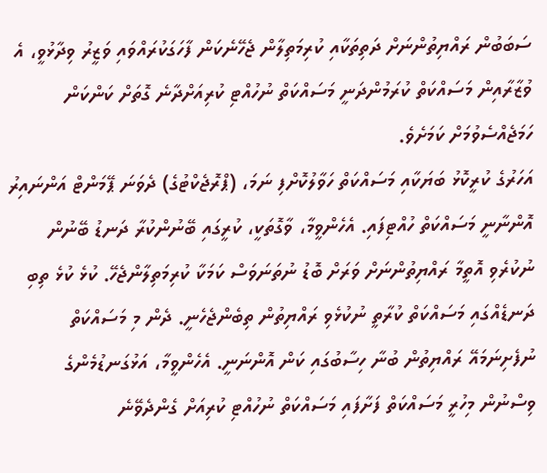ސަބަބުން ރައްޔިތުންނަށް ދަތިތަކާއި ކުރިމަތިލާން ޖެހޭނެކަން ފާހަގަކުރައްވައި ވަޒީރު ވިދާޅުވީ، އެ ވުޒާރާއިން މަސައްކަތް ކުރަމުންދަނީ މަސައްކަތް ނުހުއްޓި ކުރިއަށްދާނެ ގޮތަށް ކަންކަން ހަމަޖެއްސެވުމަށް ކަމަށެވެ.
އަހަރުގެ ކުރީކޮޅު ބަޔަކާއި މަސައްކަތް ހަވާލުކޮށްފި ނަމަ، (ޕްރޮޖެކްޓުގެ) ދެވަނަ ޕޭމަންޓް އަންނައިރު އޮންނާނީ މަސައްކަތް ހުއްޓިފައި. އެހެންވީމާ، ވާގޮތަކީ، ކުރީގައި ބޭނުންކުރާ ދަނޑު ބޭނުން ނުކުރެވި އޮތީމާ ރައްޔިތުންނަށް ވަރަށް ބޮޑު ނުތަނަވަސް ކަމަކާ ކުރިމަތިލާންޖެހޭ. ކުޅެ ކުޅެ ތިބި ދަނޑެއްގައި މަސައްކަތް ކުރާތީ ނުކުޅެވި ރައްޔިތުން ތިބެންޖެހެނީ. ދެން މި މަސައްކަތް ނުފެށިނަމައޭ ރައްޔިތުން ބުނާ ހިސާބުގައި ކަން އޮންނަނީ. އެހެންވީމާ، އަޅުގަނޑުމެންގެ ވިސްނުން މިހުރީ މަސައްކަތް ފަށާފައި މަސައްކަތް ނުހުއްޓި ކުރިއަށް ގެންދެވޭނެ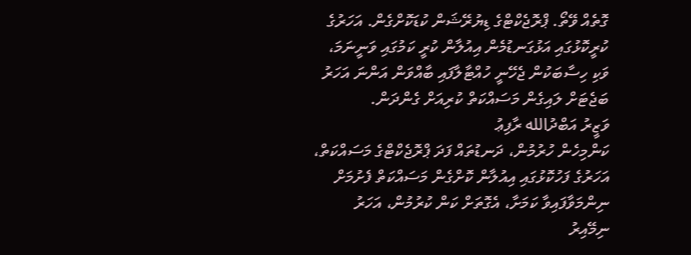ގޮތެއް ވޭތޯ. ޕްރޮޖެކްޓްގެ ޑިޔުރޭޝަން ކުޑަކޮށްގެން. އަހަރުގެ ކުރީކޮޅުގައި އަޅުގަނޑުމެން އިއުލާން ކުރީ ކަމުގައި ވަނީނަމަ،  ވަކި ހިސާބަކުން ޖެހޭނީ ހުއްޓާލާފައި ބާއްވަން އަންނަ އަހަރު ބަޖެޓަށް ލައިގެން މަސައްކަތް ކުރިއަށް ގެންދަން.
ވަޒީރު އަބްދުالله ރާފިޢު
ކަންމިހެން ހުރުމުން، ދަނޑުތައް ފަދަ ޕްރޮޖެކްޓްގެ މަސައްކަތް، އަހަރުގެ ފަހުކޮޅުގައި އިއުލާން ކޮށްގެން މަސައްކަތް ފެށުމަށް ނިންމަވާފައިވާ ކަމަށާ، އެގޮތަށް ކަން ކުރުމުން، އަހަރު ނިމޭއިރު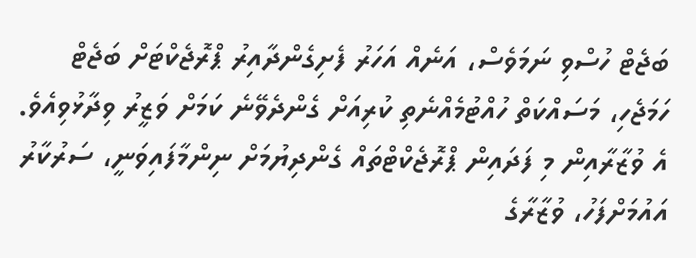ބަޖެޓް ހުސްވި ނަމަވެސް، އަނެއް އަހަރު ފެށިގެންދާއިރު ޕްރޮޖެކްޓަށް ބަޖެޓް ހަމަޖެހި، މަސައްކަތް ހުއްޓުމެއްނެތި ކުރިއަށް ގެންދެވޭނެ ކަމަށް ވަޒީރު ވިދާޅުވިއެވެ.
އެ ވުޒާރާއިން މި ފަދައިން ޕްރޮޖެކްޓްތައް ގެންދިޔުމަށް ނިންމާފައިވަނީ، ސަރުކާރު އައުމަށްފަހު، ވުޒާރާގެ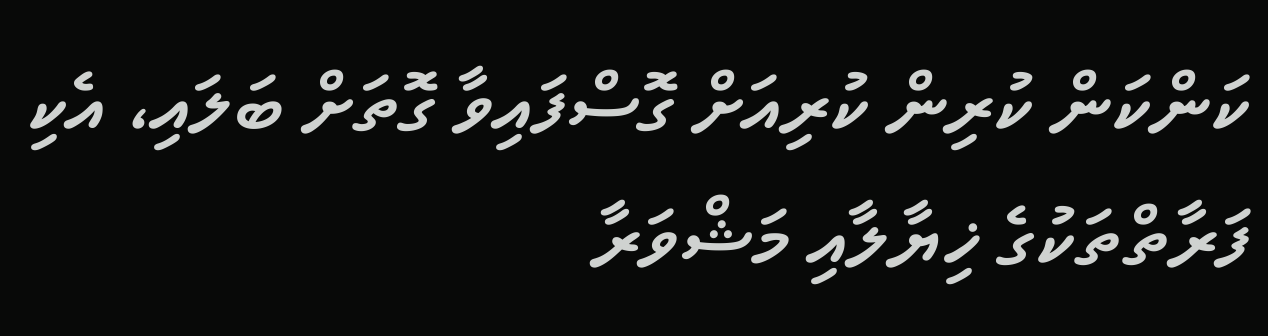ކަންކަން ކުރިން ކުރިއަށް ގޮސްފައިވާ ގޮތަށް ބަލައި، އެކި ފަރާތްތަކުގެ ޚިޔާލާއި މަޝްވަރާ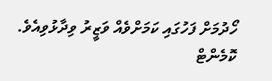ހޯދުމަށް ފަހުގައި ކަމަށްވެއް ވަޒީރު ވިދާޅުވިއެވެ.
ކޮމެންޓް